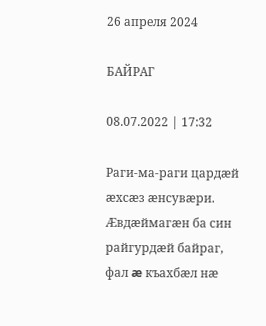26 апреля 2024

БАЙРАГ

08.07.2022 | 17:32

Раги-ма-раги цардæй æхсæз æнсувæри. Æвдæймагæн ба син райгурдæй байраг, фал æ къахбæл нæ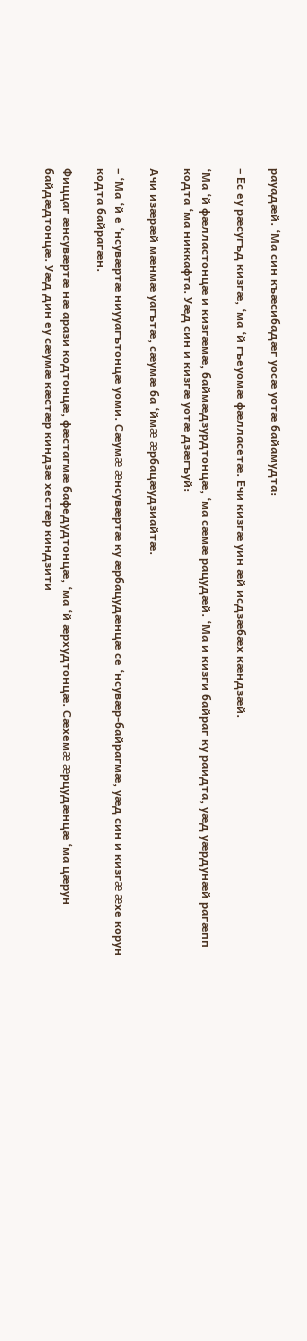рауадæй. ‘Ма син къæсибадæг уосæ уотæ байамудта:

– Ес еу рæсугъд кизгæ, ‘ма ‘й гъеуомæ фæлласетæ. Ечи кизгæ уин æй исдзæбæх кæндзæй.

‘Ма ‘й фæлластонцæ и кизгæмæ, баймæдзурдтонцæ, ‘ма сæмæ рацудæй. ‘Ма и кизги байраг ку раидта, уæд уæрдунæй рагæпп кодта ‘ма никкафта. Уæд син и кизгæ уотæ дзæгъуй:

Ачи изæрæй мæнмæ уагътæ, сæумæ ба ‘ймæ æрбацæудзиайтæ.

– ‘Ма ‘й е ‘нсувæртæ ниууагътонцæ уоми. Сæумæ æнсувæртæ ку æрбацудæнцæ се ‘нсувæр-байрагмæ, уæд син и кизгæ æхе корун кодта байрагæн.

Фиццаг æнсувæртæ нæ арази кодтонцæ, фæстагмæ бафедудтонцæ, ‘ма ‘й æрхудтонцæ. Сæхемæ æрцудæнцæ ‘ма цæрун байдæдтонцæ. Уæд дин еу сæумæ кæстæр киндзæ хестæр киндзити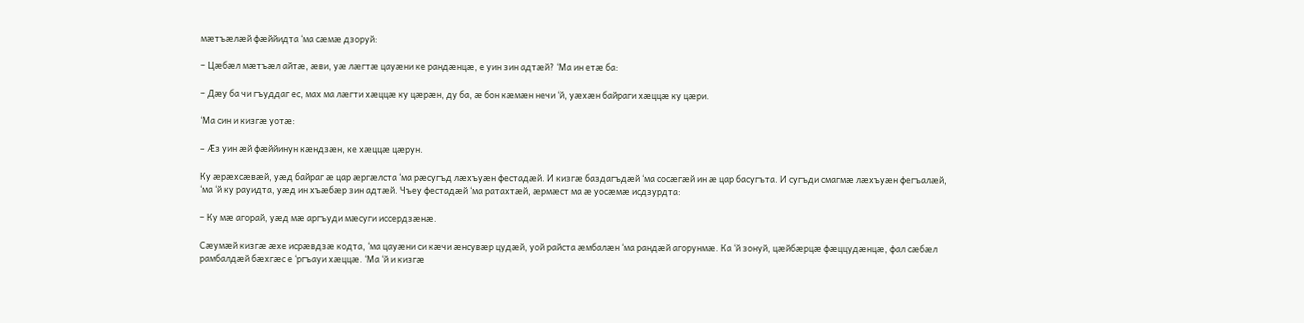мæтъæлæй фæййидта ‘ма сæмæ дзоруй:

– Цæбæл мæтъæл айтæ, æви, уæ лæгтæ цауæни ке рандæнцæ, е уин зин адтæй? ‘Ма ин етæ ба:

– Дæу ба чи гъуддаг ес, мах ма лæгти хæццæ ку цæрæн, ду ба, æ бон кæмæн нечи ‘й, уæхæн байраги хæццæ ку цæри.

‘Ма син и кизгæ уотæ:

– Æз уин æй фæййинун кæндзæн, ке хæццæ цæрун.

Ку æрæхсæвæй, уæд байраг æ цар æргæлста ‘ма рæсугъд лæхъуæн фестадæй. И кизгæ баздагъдæй ‘ма сосæгæй ин æ цар басугъта. И сугъди смагмæ лæхъуæн фегъалæй, ‘ма ‘й ку рауидта, уæд ин хъæбæр зин адтæй. Чъеу фестадæй ‘ма ратахтæй, æрмæст ма æ уосæмæ исдзурдта:

– Ку мæ агорай, уæд мæ аргъуди мæсуги иссердзæнæ.

Сæумæй кизгæ æхе исрæвдзæ кодта, ‘ма цауæни си кæчи æнсувæр цудæй, уой райста æмбалæн ‘ма рандæй агорунмæ. Ка ‘й зонуй, цæйбæрцæ фæццудæнцæ, фал сæбæл рамбалдæй бæхгæс е ‘ргъауи хæццæ. ‘Ма ‘й и кизгæ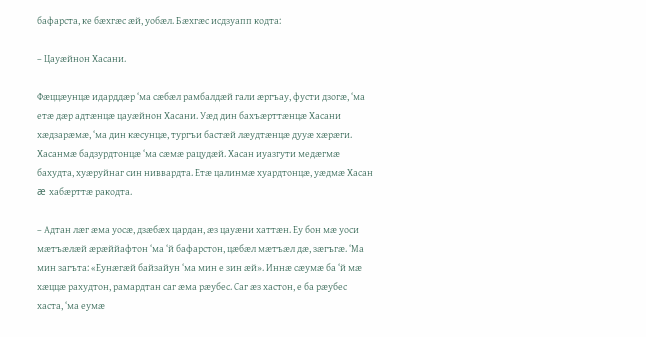бафарста, ке бæхгæс æй, уобæл. Бæхгæс исдзуапп кодта:

– Цауæйнон Хасани.

Фæццæунцæ идарддæр ‘ма сæбæл рамбалдæй гали æргъау, фусти дзогæ, ‘ма етæ дæр адтæнцæ цауæйнон Хасани. Уæд дин бахъæрттæнцæ Хасани хæдзарæмæ, ‘ма дин кæсунцæ, тургъи бастæй лæудтæнцæ дууæ хæрæги. Хасанмæ бадзурдтонцæ ‘ма сæмæ рацудæй. Хасан иуазгути медæгмæ бахудта, хуæруйнаг син ниввардта. Етæ цалинмæ хуардтонцæ, уæдмæ Хасан æ хабæрттæ ракодта.

– Адтан лæг æма уосæ, дзæбæх цардан, æз цауæни хаттæн. Еу бон мæ уоси мæтъæлæй æрæййафтон ‘ма ‘й бафарстон, цæбæл мæтъæл дæ, зæгъгæ. ‘Ма мин загъта: «Еунæгæй байзайун ‘ма мин е зин æй». Иннæ сæумæ ба ‘й мæ хæццæ рахудтон, рамардтан саг æма рæубес. Саг æз хастон, е ба рæубес хаста, ‘ма еумæ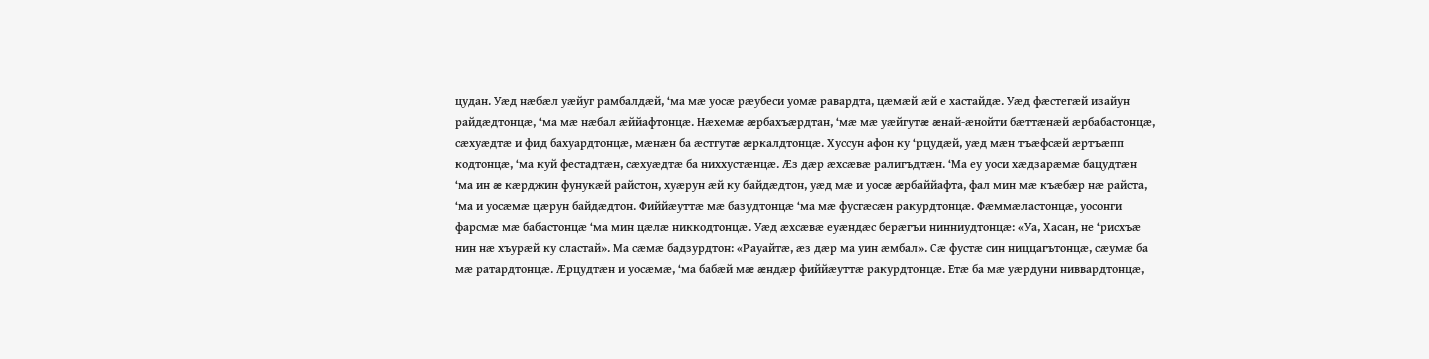цудан. Уæд нæбæл уæйуг рамбалдæй, ‘ма мæ уосæ рæубеси уомæ равардта, цæмæй æй е хастайдæ. Уæд фæстегæй изайун райдæдтонцæ, ‘ма мæ нæбал æййафтонцæ. Нæхемæ æрбахъæрдтан, ‘мæ мæ уæйгутæ æнай-æнойти бæттæнæй æрбабастонцæ, сæхуæдтæ и фид бахуардтонцæ, мæнæн ба æстгутæ æркалдтонцæ. Хуссун афон ку ‘рцудæй, уæд мæн тъæфсæй æртъæпп кодтонцæ, ‘ма куй фестадтæн, сæхуæдтæ ба ниххустæнцæ. Æз дæр æхсæвæ ралигъдтæн. ‘Ма еу уоси хæдзарæмæ бацудтæн ‘ма ин æ кæрджин фунукæй райстон, хуæрун æй ку байдæдтон, уæд мæ и уосæ æрбаййафта, фал мин мæ къæбæр нæ райста, ‘ма и уосæмæ цæрун байдæдтон. Фиййæуттæ мæ базудтонцæ ‘ма мæ фусгæсæн ракурдтонцæ. Фæммæластонцæ, уосонги фарсмæ мæ бабастонцæ ‘ма мин цæлæ никкодтонцæ. Уæд æхсæвæ еуæндæс берæгъи нинниудтонцæ: «Уа, Хасан, не ‘рисхъæ нин нæ хъурæй ку сластай». Ма сæмæ бадзурдтон: «Рауайтæ, æз дæр ма уин æмбал». Сæ фустæ син ниццагътонцæ, сæумæ ба мæ ратардтонцæ. Æрцудтæн и уосæмæ, ‘ма бабæй мæ æндæр фиййæуттæ ракурдтонцæ. Етæ ба мæ уæрдуни ниввардтонцæ,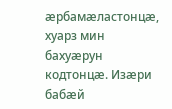æрбамæластонцæ, хуарз мин бахуæрун кодтонцæ. Изæри бабæй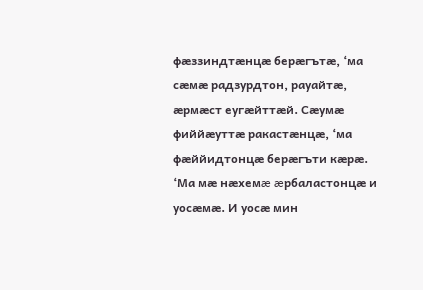фæззиндтæнцæ берæгътæ, ‘ма сæмæ радзурдтон, рауайтæ, æрмæст еугæйттæй. Сæумæ фиййæуттæ ракастæнцæ, ‘ма фæййидтонцæ берæгъти кæрæ. ‘Ма мæ нæхемæ æрбаластонцæ и уосæмæ. И уосæ мин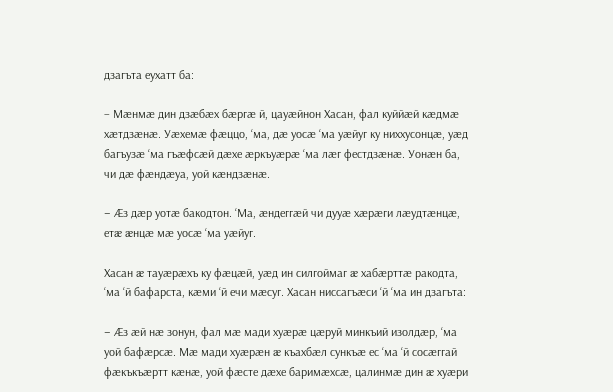дзагъта еухатт ба:

– Мæнмæ дин дзæбæх бæргæ й, цауæйнон Хасан, фал куййæй кæдмæ хæтдзæнæ. Уæхемæ фæццо, ‘ма, дæ уосæ ‘ма уæйуг ку ниххусонцæ, уæд багъузæ ‘ма гъæфсæй дæхе æркъуæрæ ‘ма лæг фестдзæнæ. Уонæн ба, чи дæ фæндæуа, уой кæндзæнæ.

– Æз дæр уотæ бакодтон. ‘Ма, æндеггæй чи дууæ хæрæги лæудтæнцæ, етæ æнцæ мæ уосæ ‘ма уæйуг.

Хасан æ тауæрæхъ ку фæцæй, уæд ин силгоймаг æ хабæрттæ ракодта, ‘ма ‘й бафарста, кæми ‘й ечи мæсуг. Хасан ниссагъæси ‘й ‘ма ин дзагъта:

– Æз æй нæ зонун, фал мæ мади хуæрæ цæруй минкъий изолдæр, ‘ма уой бафæрсæ. Мæ мади хуæрæн æ къахбæл сункъæ ес ‘ма ‘й сосæггай фæкъкъæртт кæнæ, уой фæсте дæхе баримæхсæ, цалинмæ дин æ хуæри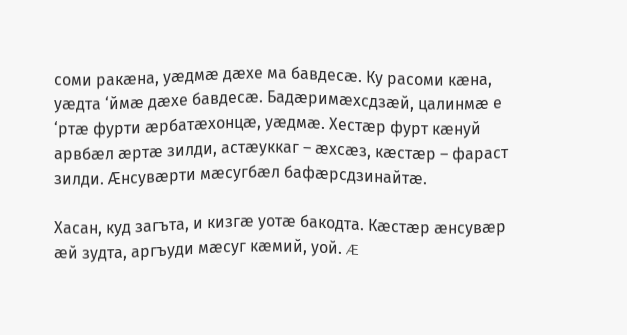соми ракæна, уæдмæ дæхе ма бавдесæ. Ку расоми кæна, уæдта ‘ймæ дæхе бавдесæ. Бадæримæхсдзæй, цалинмæ е ‘ртæ фурти æрбатæхонцæ, уæдмæ. Хестæр фурт кæнуй арвбæл æртæ зилди, астæуккаг – æхсæз, кæстæр – фараст зилди. Æнсувæрти мæсугбæл бафæрсдзинайтæ.

Хасан, куд загъта, и кизгæ уотæ бакодта. Кæстæр æнсувæр æй зудта, аргъуди мæсуг кæмий, уой. Æ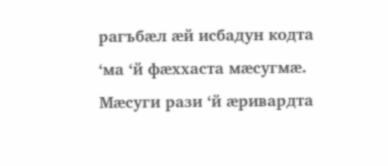рагъбæл æй исбадун кодта ‘ма ‘й фæххаста мæсугмæ. Мæсуги рази ‘й æривардта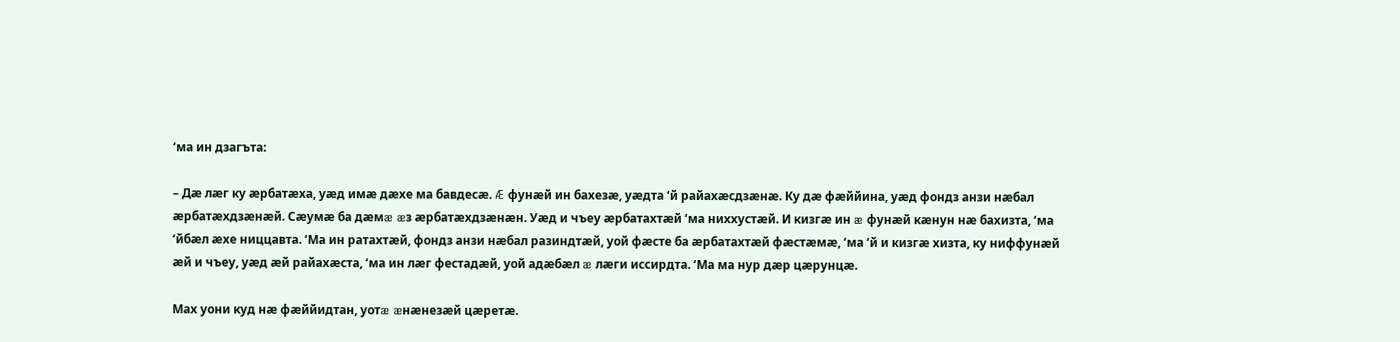‘ма ин дзагъта:

– Дæ лæг ку æрбатæха, уæд имæ дæхе ма бавдесæ. Æ фунæй ин бахезæ, уæдта ‘й райахæсдзæнæ. Ку дæ фæййина, уæд фондз анзи нæбал æрбатæхдзæнæй. Сæумæ ба дæмæ æз æрбатæхдзæнæн. Уæд и чъеу æрбатахтæй ‘ма ниххустæй. И кизгæ ин æ фунæй кæнун нæ бахизта, ‘ма ‘йбæл æхе ниццавта. ‘Ма ин ратахтæй, фондз анзи нæбал разиндтæй, уой фæсте ба æрбатахтæй фæстæмæ, ‘ма ‘й и кизгæ хизта, ку ниффунæй æй и чъеу, уæд æй райахæста, ‘ма ин лæг фестадæй, уой адæбæл æ лæги иссирдта. ‘Ма ма нур дæр цæрунцæ.

Мах уони куд нæ фæййидтан, уотæ æнæнезæй цæретæ.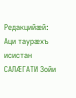Редакцийæй: Аци таурæхъ исистан САЛÆГАТИ Зойи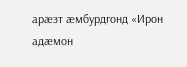арæзт æмбурдгонд «Ирон адæмон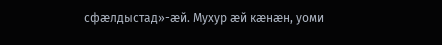сфæлдыстад»-æй. Мухур æй кæнæн, уоми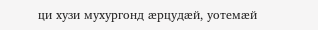ци хузи мухургонд æрцудæй, уотемæй